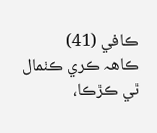ڪافي (41)
ڪاھہ ڪري ڪٺمال ٿي ڪڙڪا،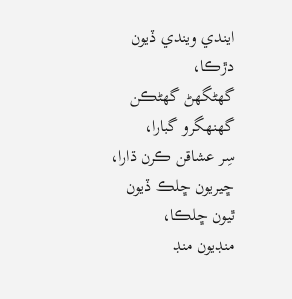ايندي ويندي ڏيون دڙڪا،
گهڻگهڻ گهڻڪن گهنهگرو گبارا،
سِر عشاقن ڪرن ڌارا،
ڇيريون ڇلڪ ڏيون ٿيون ڇلڪا،
منڊيون منڊ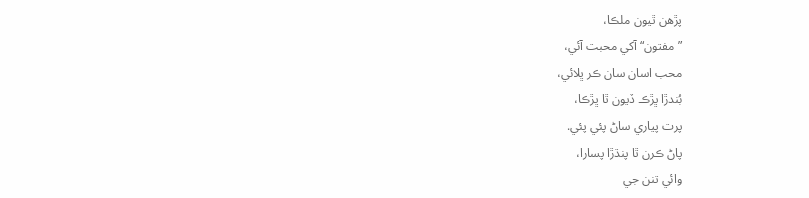پڙهن ٿيون ملڪا،
”مفتون“ آکي محبت آئي،
محب اسان سان ڪر ڀلائي،
بُندڙا ڀڙڪ ڏيون ٿا ڀڙڪا،
پرت پياري ساڻ پئي پئي.
پاڻ ڪرن ٿا پنڌڙا پسارا،
وائي تنن جي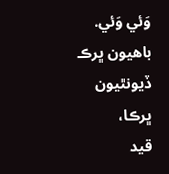وَئي وَئي.
باهيون ڀرڪ ڏيونٿيون ڀرڪا،
قيد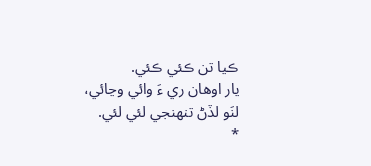ڪيا تن ڪئي ڪئي.
يار اوهان ري ءَ وائي وڃائي،
لنَو لڏڻ تنھنجي لئي لئي.
*